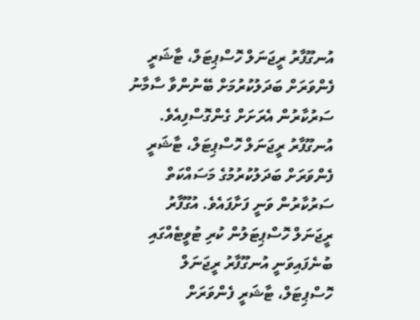އުނގޫފާރު ރީޖަނަލް ހޮސްޕިޓަލް، ޓާޝަރީ ފެންވަރަށް ބަދަލުކުރުމަށް ބޭނުންވާ ސާމާނު ސަރުކާރުން އެރަށަށް ގެންގޮސްފިއެވެ.
އުނގޫފާރު ރީޖަނަލް ހޮސްޕިޓަލް، ޓާޝަރީ ފެންވަރަށް ބަދަލުކުރުމުގެ މަސައްކަތް ސަރުކާރުން ވަނީ ފަށާފައެވެ. އުގޫފާރު ރީޖަނަލް ހޮސްޕިޓަލުން ކުރި ޓުވީޓެއްގައި ބުނެފައިވަނީ އުނގޫފާރު ރީޖަނަލް ހޮސްޕިޓަލް، ޓާޝަރީ ފެންވަރަށް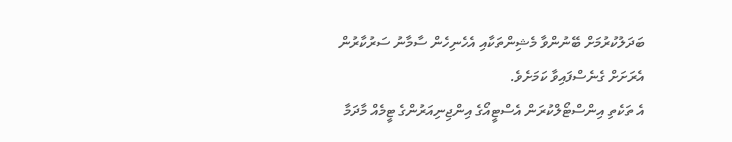ބަދަލުކުރުމަށް ބޭނުންވާ މެޝިންތަކާއި އެހެނިހެން ސާމާނު ސަރުކާރުން އެރަށަށް ގެނެސްފައިވާ ކަމަށެވެ.
އެ ތަކެތި އިންސްޓޯލްކުރަން އެސްޓީއޯގެ އިންޖިނިއަރުންގެ ޓީމެއް މާދަމާ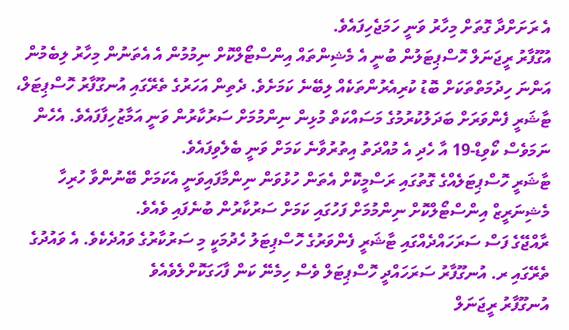އެ ރަށަށްދާ ގޮތަށް މިހާރު ވަނީ ހަމަޖެހިފައެވެ.
އުގޫފާރު ރީޖަނަލް ހޮސްޕިޓަލުން ބުނީ އެ މެޝިންތައް އިންސްޓޯލްކޮށް ނިމުމުން އެ އެތަނުން މިހާރު ލިބެމުން އަންނަ ހިދުމަތްތަކަށް ބޮޑު ކުރިއެރުންތަކެއް ލިބޭނެ ކަމަށެވެ. ދެތިން އަހަރުގެ ތެރޭގައި އުނގޫފާރު ހޮސްޕިޓަލް، ޓާޝަރީ ފެންވަރަށް ބަދަލުކުރުމުގެ މަސައްކަތް މުޅިން ނިންމުމަށް ސަރުކާރުން ވަނީ އަމާޒުހިފާފައެވެ. އެހެން ނަމަވެސް ކޯވިޑް-19 އާ ހެދި އެ މުއްދަތު އިތުރުވާނެ ކަމަށް ވަނީ ބެލެވިފައެވެ.
ޓާޝަރީ ހޮސްޕިޓަލެއްގެ ގޮތުގައި ރަސްމީކޮށް އެތަން ހުޅުވަން ނިންމާފައިވަނީ އެކަމަށް ބޭނުންވާ ހުރިހާ މެޝިނަރީޒް އިންސްޓޯލްކޮށް ނިންމުމަށް ފަހުގައި ކަމަށް ސަރުކާރުން ބުނެފައި ވެއެވެ.
ރާއްޖޭގެ ފަސް ސަރަހައްދެއްގައި ޓާޝަރީ ފެންވަރުގެ ހޮސްޕިޓަލު ހެދުމަކީ މި ސަރުކާރުގެ ވައުދެކެވެ. އެ ވައުދުގެ ތެރޭގައި ރ. އުނގޫފާރު ސަރަހައްދީ ހޮސްޕިޓަލް ވެސް ހިމެނޭ ކަން ފާހަގަކޮށްލެވެއެވެ
އުނގޫފާރު ރީޖަނަލް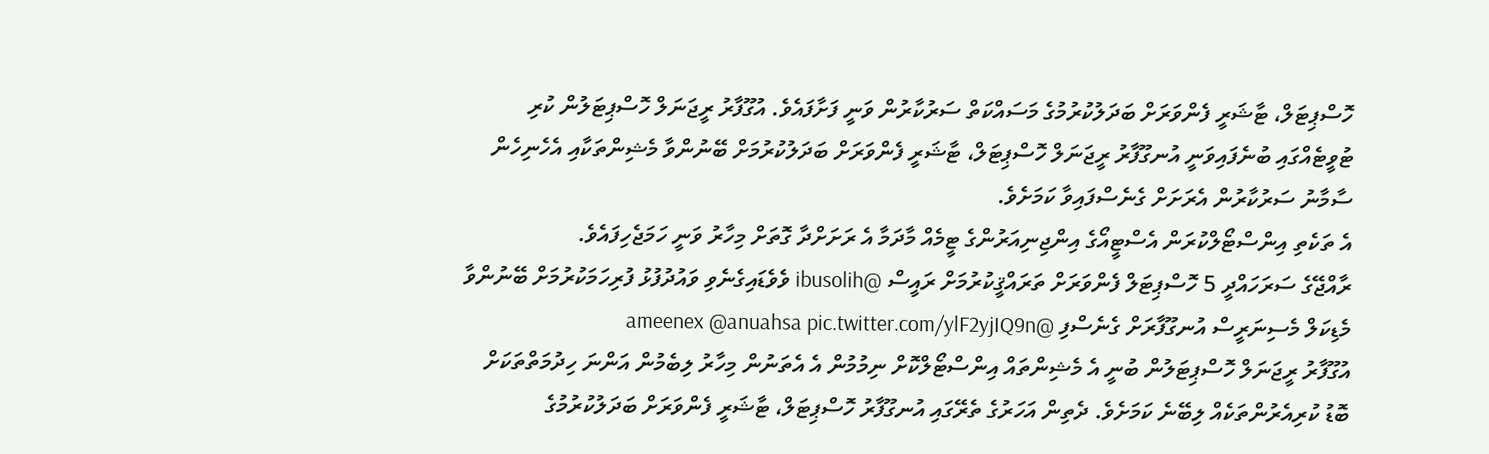ހޮސްޕިޓަލް، ޓާޝަރީ ފެންވަރަށް ބަދަލުކުރުމުގެ މަސައްކަތް ސަރުކާރުން ވަނީ ފަށާފައެވެ. އުގޫފާރު ރީޖަނަލް ހޮސްޕިޓަލުން ކުރި ޓުވީޓެއްގައި ބުނެފައިވަނީ އުނގޫފާރު ރީޖަނަލް ހޮސްޕިޓަލް، ޓާޝަރީ ފެންވަރަށް ބަދަލުކުރުމަށް ބޭނުންވާ މެޝިންތަކާއި އެހެނިހެން ސާމާނު ސަރުކާރުން އެރަށަށް ގެނެސްފައިވާ ކަމަށެވެ.
އެ ތަކެތި އިންސްޓޯލްކުރަން އެސްޓީއޯގެ އިންޖިނިއަރުންގެ ޓީމެއް މާދަމާ އެ ރަށަށްދާ ގޮތަށް މިހާރު ވަނީ ހަމަޖެހިފައެވެ.
ރާއްޖޭގެ ސަރަހައްދީ 5 ހޮސްޕިޓަލް ފެންވަރަށް ތަރައްޤީކުރުމަށް ރައީސް @ibusolih ވެވެޑައިގެނެވި ވައުދުފުޅު ފުރިހަމަކުރުމަށް ބޭނުންވާ މެޑިކަލް މެސިނަރީސް އުނގޫފާރަށް ގެނެސްފި @ameenex @anuahsa pic.twitter.com/ylF2yjIQ9n
އުގޫފާރު ރީޖަނަލް ހޮސްޕިޓަލުން ބުނީ އެ މެޝިންތައް އިންސްޓޯލްކޮށް ނިމުމުން އެ އެތަނުން މިހާރު ލިބެމުން އަންނަ ހިދުމަތްތަކަށް ބޮޑު ކުރިއެރުންތަކެއް ލިބޭނެ ކަމަށެވެ. ދެތިން އަހަރުގެ ތެރޭގައި އުނގޫފާރު ހޮސްޕިޓަލް، ޓާޝަރީ ފެންވަރަށް ބަދަލުކުރުމުގެ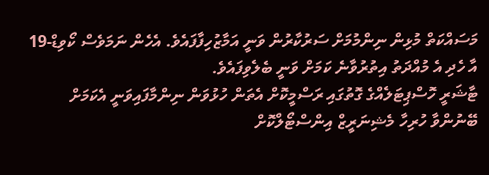މަސައްކަތް މުޅިން ނިންމުމަށް ސަރުކާރުން ވަނީ އަމާޒުހިފާފައެވެ. އެހެން ނަމަވެސް ކޯވިޑް-19 އާ ހެދި އެ މުއްދަތު އިތުރުވާނެ ކަމަށް ވަނީ ބެލެވިފައެވެ.
ޓާޝަރީ ހޮސްޕިޓަލެއްގެ ގޮތުގައި ރަސްމީކޮށް އެތަން ހުޅުވަން ނިންމާފައިވަނީ އެކަމަށް ބޭނުންވާ ހުރިހާ މެޝިނަރީޒް އިންސްޓޯލްކޮށް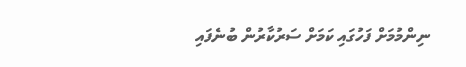ނިންމުމަށް ފަހުގައި ކަމަށް ސަރުކާރުން ބުނެފައި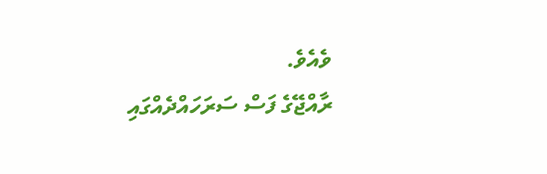ވެއެވެ.
ރާއްޖޭގެ ފަސް ސަރަހައްދެއްގައި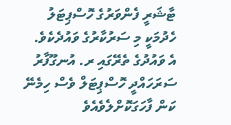ޓާޝަރީ ފެންވަރުގެ ހޮސްޕިޓަލު ހެދުމަކީ މި ސަރުކާރުގެ ވައުދެކެވެ. އެ ވައުދުގެ ތެރޭގައި ރ. އުނގޫފާރު ސަރަހައްދީ ހޮސްޕިޓަލް ވެސް ހިމެނޭ ކަން ފާހަގަކޮށްލެވެއެވެ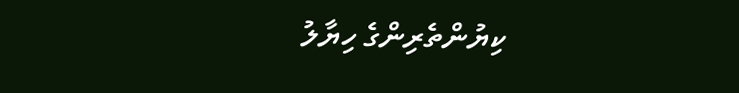ކިޔުންތެރިންގެ ހިޔާލު